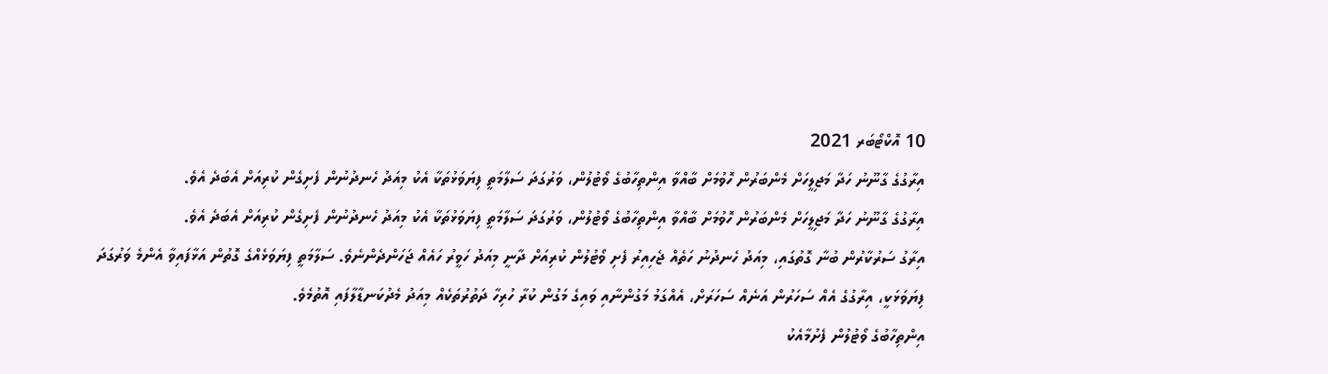10 އޮކްޓޯބަރ 2021
އިރާގުގެ ގާނޫނު ހަދާ މަޖިލީހަށް މެންބަރުން ހޮވުމަށް ބާއްވާ އިންތިހާބުގެ ވޯޓުލުން، ވަރުގަދަ ސަލާމަތީ ފިޔަވަޅުތަކާ އެކު މިއަދު ހެނދުނުން ފެށިގެން ކުރިއަށް އެބަދެ އެވެ.
އިރާގުގެ ގާނޫނު ހަދާ މަޖިލީހަށް މެންބަރުން ހޮވުމަށް ބާއްވާ އިންތިހާބުގެ ވޯޓުލުން، ވަރުގަދަ ސަލާމަތީ ފިޔަވަޅުތަކާ އެކު މިއަދު ހެނދުނުން ފެށިގެން ކުރިއަށް އެބަދެ އެވެ.
އިރާގު ސަރުކާރުން ބުނާ ގޮތުގައި، މިއަދު ހެނދުނު ހަތެއް ޖެހިއިރު ފެށި ވޯޓުލުން ކުރިއަށް ދާނީ މިއަދު ހަވީރު ހައެއް ޖަހަންދެންނެވެ. ސަލާމަތީ ފިޔަވަޅެއްގެ ގޮތުން އަޅާފައިވާ އެންމެ ވަރުގަދަ ފިޔަވަޅަކީ، އިރާގުގެ އެއް ސަހަރުން އަނެއް ސަހަރަށް، އެއްގަމު މަގުންނާއި ވައިގެ މަގުން ކުރާ ހުރިހާ ދަތުރުތަކެއް މިއަދު މެދުކަނޑާލާފައި އޮތުމެވެ.
އިންތިހާބުގެ ވޯޓުލުން ފެށުމާއެކު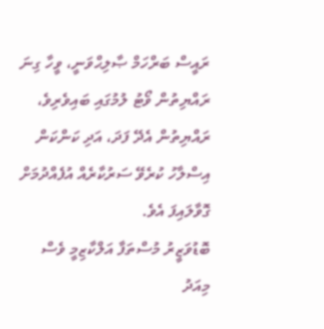ރައީސް ބަރްހަމް ޞާލިޙްވަނީ، ވީހާ ގިނަ ރައްޔިތުން ވޯޓު ލުމުގައި ބައިވެރިވެ، ރައްޔިތުން އެދޭ ފަދަ، އަދި ކަންކަން އިސްލާހު ކުރެވޭ ސަރުކާރެއް އުފެއްދުމަށް ގޮވާލައިފަ އެވެ.
ބޮޑުވަޒީރު މުސްތަފާ އަލްކާޒިމީ ވެސް މިއަދު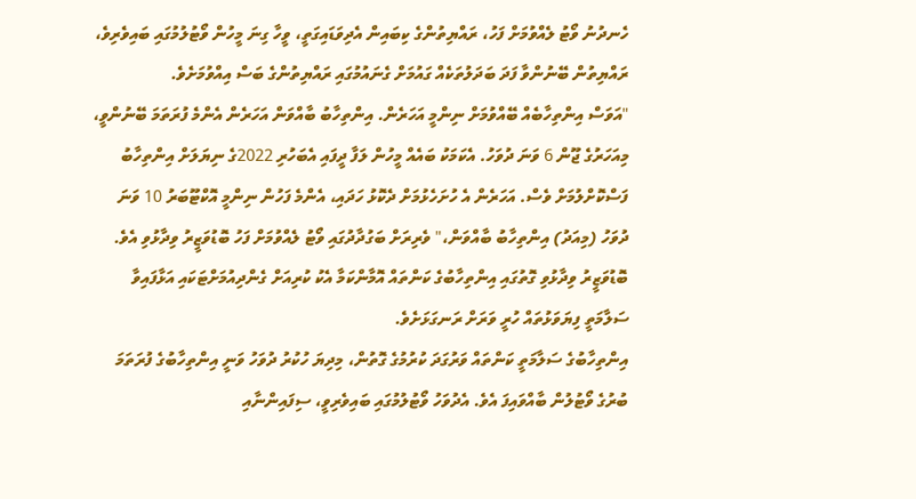ހެނދުނު ވޯޓު ލެއްވުމަށް ފަހު، ރައްޔިތުންގެ ކިބައިން އެދިވަޑައިގަތީ، ވީހާ ގިނަ މީހުން ވޯޓުލުމުގައި ބައިވެރިވެ، ރައްޔިތުން ބޭނުންވާ ފަދަ ބަދަލުތަކެއް ގައުމަށް ގެނައުމުގައި ރައްޔިތުންގެ ބަސް އިއްވުމަށެވެ.
"އަވަސް އިންތިހާބެއް ބޭއްވުމަށް ނިންމީ އަހަރެން. އިންތިހާބު ބާއްވަން އަހަރެން އެންމެ ފުރަތަމަ ބޭނުންވީ، މިއަހަރުގެ ޖޫން 6 ވަނަ ދުވަހު. އެކަމަކު ބައެއް މީހުން ލަފާ ދީފައި އެބަހުރި 2022ގެ ނިޔަލަށް އިންތިހާބު ފަސްކޮށްލުމަށް ވެސް. އަހަރެން އެ ހުށަހެޅުމަށް ދެކޮޅު ހަދައި، އެންމެ ފަހުން ނިންމީ އޮކްޓޫބަރު 10 ވަނަ ދުވަހު (މިއަދު) އިންތިހާބު ބާއްވަން،" ވެރިރަށް ބަގުދާދުގައި ވޯޓު ލެއްވުމަށް ފަހު ބޮޑުވަޒީރު ވިދާޅުވި އެވެ.
ބޮޑުވަޒީރު ވިދާޅުވި ގޮތުގައި އިންތިހާބުގެ ކަންތައް އޮމާންކަމާ އެކު ކުރިއަށް ގެންދިއުމަށްޓަކައި އަޅާފައިވާ ސަލާމަތީ ފިޔަވަޅުތައް ހުރީ ވަރަށް ރަނގަޅަށެވެ.
އިންތިހާބުގެ ސަލާމަތީ ކަންތައް ވަރުގަދަ ކުރުމުގެ ގޮތުން، މިދިޔަ ހުކުރު ދުވަހު ވަނީ އިންތިހާބުގެ ފުރަތަމަ ބުރުގެ ވޯޓުލުން ބާއްވައިފަ އެވެ. އެދުވަހު ވޯޓުލުމުގައި ބައިވެރިވީ، ސިފައިންނާއި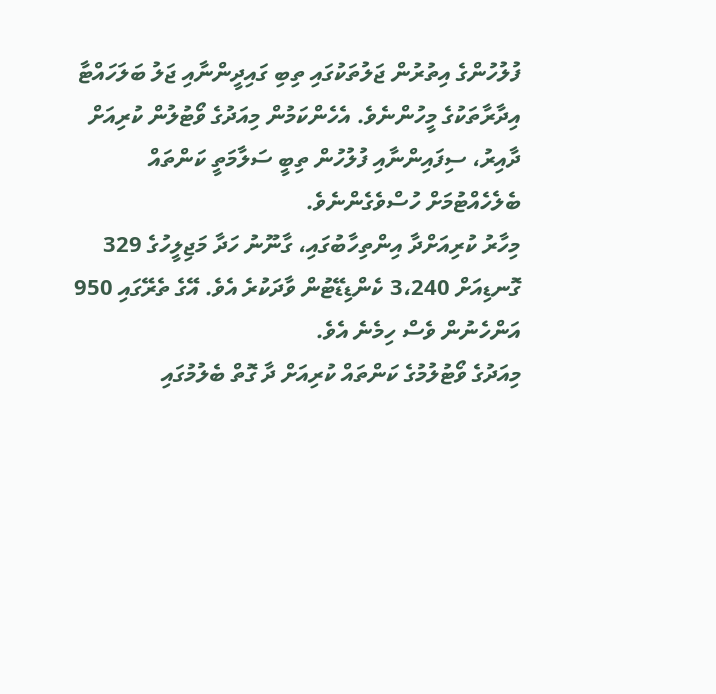ފުލުހުންގެ އިތުރުން ޖަލުތަކުގައި ތިބި ގައިދީންނާއި ޖަލު ބަލަހައްޓާ އިދާރާތަކުގެ މީހުންނެވެ. އެހެންކަމުން މިއަދުގެ ވޯޓުލުން ކުރިއަށް ދާއިރު، ސިފައިންނާއި ފުލުހުން ތިބީ ސަލާމަތީ ކަންތައް ބެލެހެއްޓުމަށް ހުސްވެގެންނެވެ.
މިހާރު ކުރިއަށްދާ އިންތިހާބުގައި، ގާނޫނު ހަދާ މަޖިލީހުގެ 329 ގޮނޑިއަށް 3،240 ކެންޑިޑޭޓުން ވާދަކުރެ އެވެ. އޭގެ ތެރޭގައި 950 އަންހެނުން ވެސް ހިމެނެ އެވެ.
މިއަދުގެ ވޯޓުލުމުގެ ކަންތައް ކުރިއަށް ދާ ގޮތް ބެލުމުގައި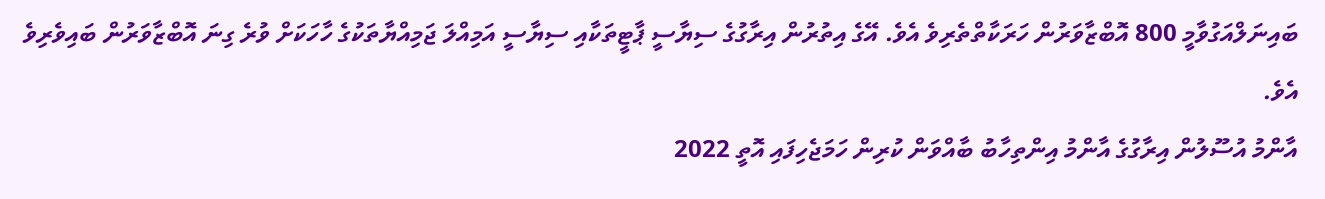ބައިނަލްއަގުވާމީ 800 އޮބްޒާވަރުން ހަރަކާތްތެރިވެ އެވެ. އޭގެ އިތުރުން އިރާގުގެ ސިޔާސީ ޕާޓީތަކާއި ސިޔާސީ އަމިއްލަ ޖަމިއްޔާތަކުގެ ހާހަކަށް ވުރެ ގިނަ އޮބްޒާވަރުން ބައިވެރިވެ އެވެ.
އާންމު އުސޫލުން އިރާގުގެ އާންމު އިންތިހާބު ބާއްވަން ކުރިން ހަމަޖެހިފައި އޮތީ 2022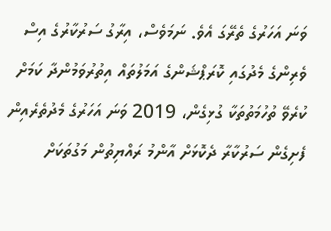ވަނަ އަހަރުގެ ތެރޭގަ އެވެ. ނަމަވެސް، އިރާގު ސަރުކާރުގެ އިސް ވެރިންގެ މެދުގައި ކޮރަޕްޝަންގެ އަމަލުތައް އިތުރުވަމުންދާ ކަމަށް ކުރެވޭ ތުހުމަތުތަކާ ގުޅިގެން، 2019 ވަނަ އަހަރުގެ މެދުތެރެއިން ފެށިގެން ސަރުކާރާ ދެކޮޅަށް އާންމު ރައްޔިތުން މަގުތަކަށް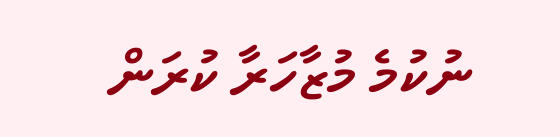ނުކުމެ މުޒާހަރާ ކުރަން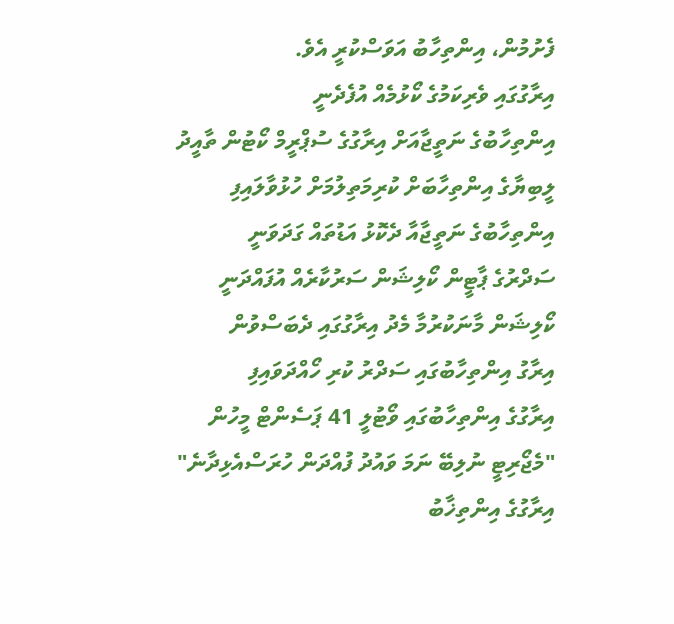ފެށުމުން، އިންތިހާބު އަވަސްކުރީ އެވެ.
އިރާގުގައި ވެރިކަމުގެ ކޯޅުމެއް އުފެދެނީ
އިންތިހާބުގެ ނަތީޖާއަށް އިރާގުގެ ސުޕްރީމް ކޯޓުން ތާއީދު
ލީބިޔާގެ އިންތިހާބަށް ކުރިމަތިލުމަށް ހުޅުވާލައިފި
އިންތިހާބުގެ ނަތީޖާއާ ދެކޮޅު އަޑުތައް ގަދަވަނީ
ސަދްރުގެ ޕާޓީން ކޯލިޝަން ސަރުކާރެއް އުފައްދަނީ
ކޯލިޝަން މާނަކުރުމާ މެދު އިރާގުގައި ދެބަސްވުން
އިރާގު އިންތިހާބުގައި ސަދްރު ކުރި ހޯއްދަވައިފި
އިރާގުގެ އިންތިހާބުގައި ވޯޓުލީ 41 ޕަސެންޓް މީހުން
"މެޖޯރިޓީ ނުލިބޭ ނަމަ ވައުދު ފުއްދަން ހުރަސްއެޅިދާނެ"
އިރާގުގެ އިންތިޚާބު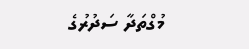މުގްތަދާ ސަދުރުގެ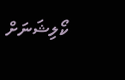ކޯލިޝަނަށް